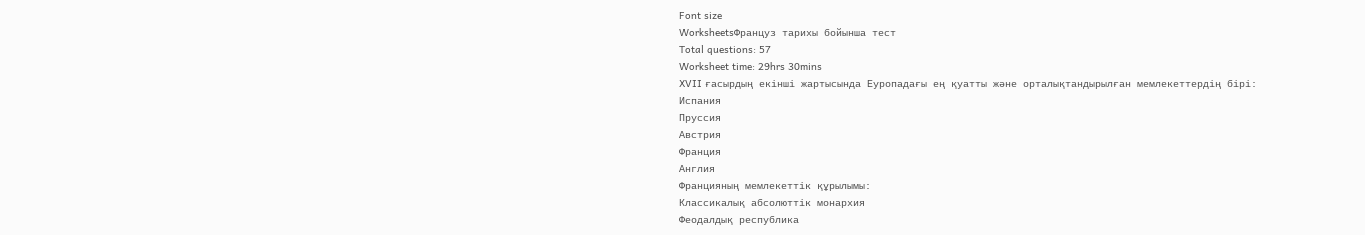Font size
WorksheetsФранцуз тарихы бойынша тест
Total questions: 57
Worksheet time: 29hrs 30mins
XVII ғасырдың екінші жартысында Еуропадағы ең қуатты және орталықтандырылған мемлекеттердің бірі:
Испания
Пруссия
Австрия
Франция
Англия
Францияның мемлекеттік құрылымы:
Классикалық абсолюттік монархия
Феодалдық республика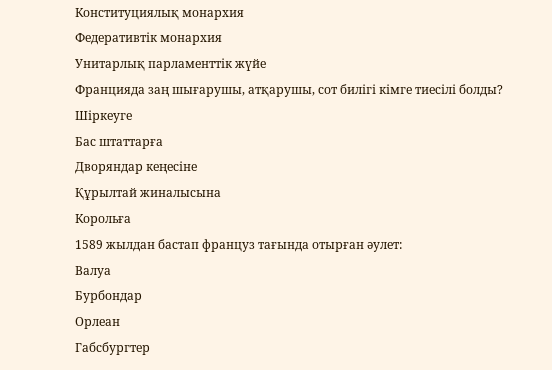Конституциялық монархия
Федеративтік монархия
Унитарлық парламенттік жүйе
Францияда заң шығарушы, атқарушы, сот билігі кімге тиесілі болды?
Шіркеуге
Бас штаттарға
Дворяндар кеңесіне
Құрылтай жиналысына
Корольға
1589 жылдан бастап француз тағында отырған әулет:
Валуа
Бурбондар
Орлеан
Габсбургтер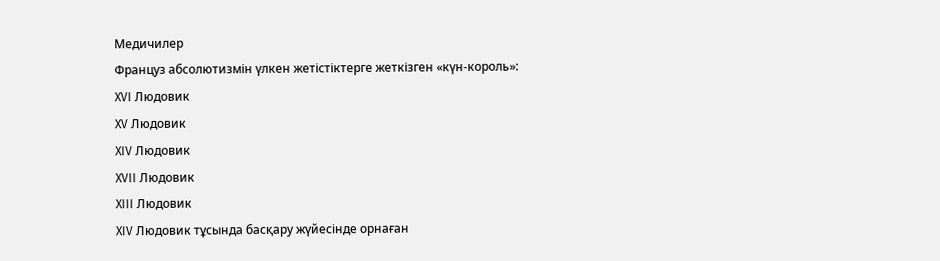Медичилер
Француз абсолютизмін үлкен жетістіктерге жеткізген «күн-король»:
XVI Людовик
XV Людовик
XIV Людовик
XVII Людовик
XIII Людовик
XIV Людовик тұсында басқару жүйесінде орнаған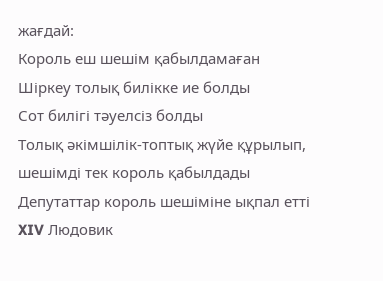жағдай:
Король еш шешім қабылдамаған
Шіркеу толық билікке ие болды
Сот билігі тәуелсіз болды
Толық әкімшілік-топтық жүйе құрылып, шешімді тек король қабылдады
Депутаттар король шешіміне ықпал етті
XIV Людовик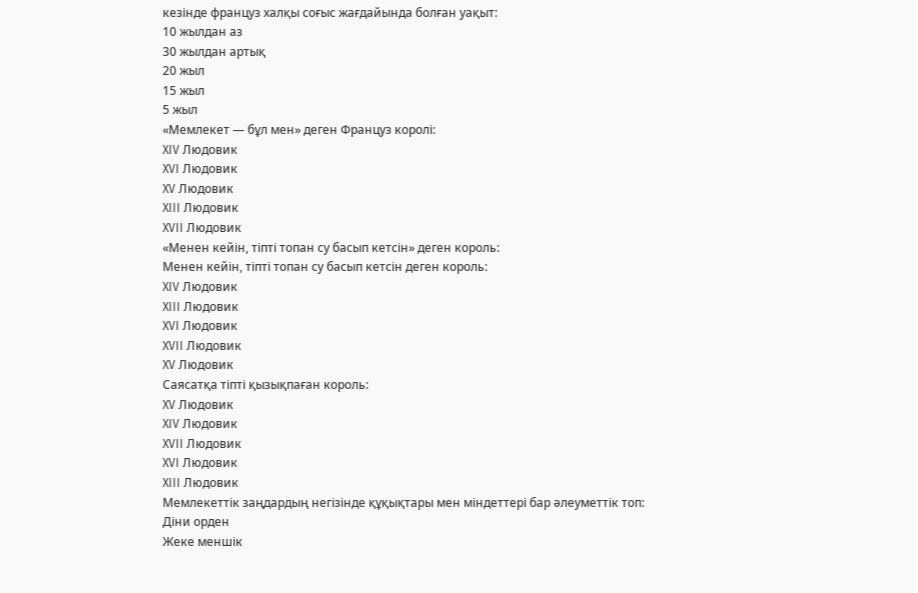кезінде француз халқы соғыс жағдайында болған уақыт:
10 жылдан аз
30 жылдан артық
20 жыл
15 жыл
5 жыл
«Мемлекет — бұл мен» деген Француз королі:
XIV Людовик
XVI Людовик
XV Людовик
XIII Людовик
XVII Людовик
«Менен кейін, тіпті топан су басып кетсін» деген король:
Менен кейін, тіпті топан су басып кетсін деген король:
XIV Людовик
XIII Людовик
XVI Людовик
XVII Людовик
XV Людовик
Саясатқа тіпті қызықпаған король:
XV Людовик
XIV Людовик
XVII Людовик
XVI Людовик
XIII Людовик
Мемлекеттік заңдардың негізінде құқықтары мен міндеттері бар әлеуметтік топ:
Діни орден
Жеке меншік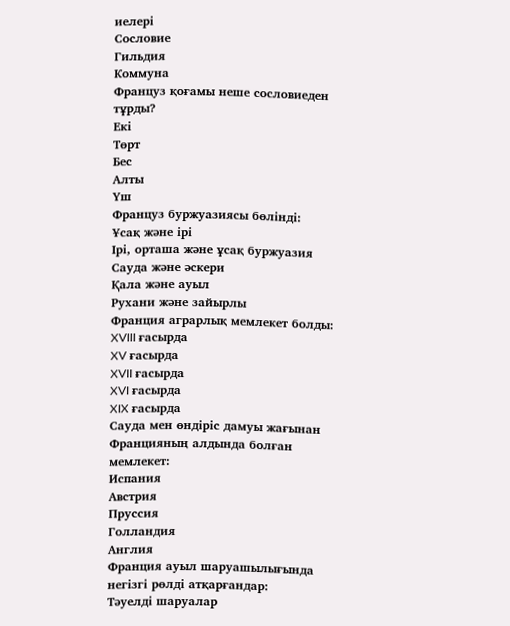иелері
Сословие
Гильдия
Коммуна
Француз қоғамы неше сословиеден тұрды?
Екі
Төрт
Бес
Алты
Үш
Француз буржуазиясы бөлінді:
Ұсақ және ірі
Ірі, орташа және ұсақ буржуазия
Сауда және әскери
Қала және ауыл
Рухани және зайырлы
Франция аграрлық мемлекет болды:
XVIII ғасырда
XV ғасырда
XVII ғасырда
XVI ғасырда
XIX ғасырда
Сауда мен өндіріс дамуы жағынан Францияның алдында болған мемлекет:
Испания
Австрия
Пруссия
Голландия
Англия
Франция ауыл шаруашылығында негізгі рөлді атқарғандар:
Тәуелді шаруалар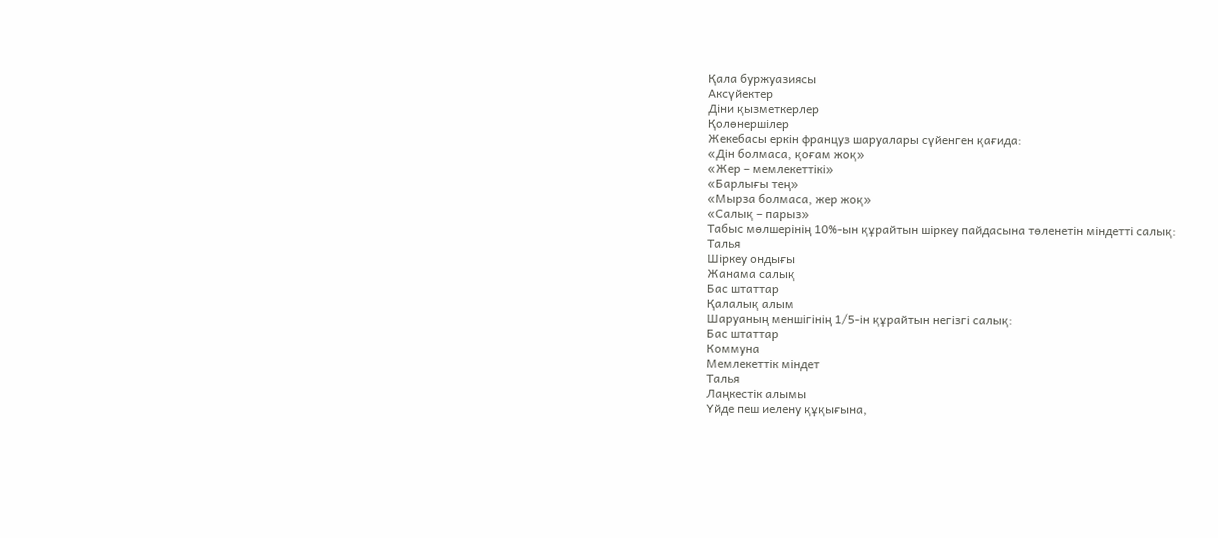Қала буржуазиясы
Аксүйектер
Діни қызметкерлер
Қолөнершілер
Жекебасы еркін француз шаруалары сүйенген қағида:
«Дін болмаса, қоғам жоқ»
«Жер – мемлекеттікі»
«Барлығы тең»
«Мырза болмаса, жер жоқ»
«Салық – парыз»
Табыс мөлшерінің 10%-ын құрайтын шіркеу пайдасына төленетін міндетті салық:
Талья
Шіркеу ондығы
Жанама салық
Бас штаттар
Қалалық алым
Шаруаның меншігінің 1/5-ін құрайтын негізгі салық:
Бас штаттар
Коммуна
Мемлекеттік міндет
Талья
Лаңкестік алымы
Үйде пеш иелену құқығына,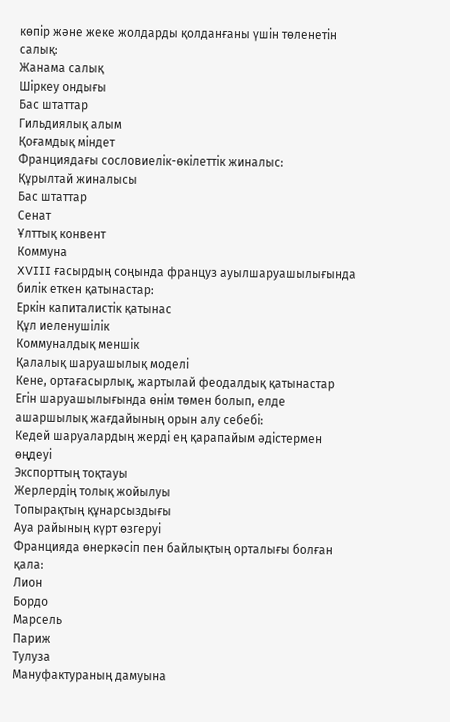көпір және жеке жолдарды қолданғаны үшін төленетін салық:
Жанама салық
Шіркеу ондығы
Бас штаттар
Гильдиялық алым
Қоғамдық міндет
Франциядағы сословиелік-өкілеттік жиналыс:
Құрылтай жиналысы
Бас штаттар
Сенат
Ұлттық конвент
Коммуна
XVIII ғасырдың соңында француз ауылшаруашылығында билік еткен қатынастар:
Еркін капиталистік қатынас
Құл иеленушілік
Коммуналдық меншік
Қалалық шаруашылық моделі
Кене, ортағасырлық, жартылай феодалдық қатынастар
Егін шаруашылығында өнім төмен болып, елде ашаршылық жағдайының орын алу себебі:
Кедей шаруалардың жерді ең қарапайым әдістермен өңдеуі
Экспорттың тоқтауы
Жерлердің толық жойылуы
Топырақтың құнарсыздығы
Ауа райының күрт өзгеруі
Францияда өнеркәсіп пен байлықтың орталығы болған қала:
Лион
Бордо
Марсель
Париж
Тулуза
Мануфактураның дамуына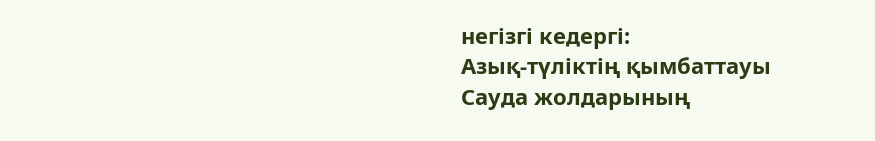негізгі кедергі:
Азық-түліктің қымбаттауы
Сауда жолдарының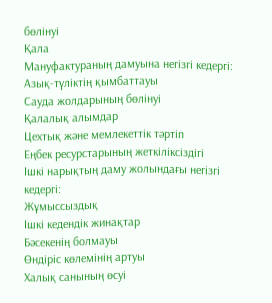бөлінуі
Қала
Мануфактураның дамуына негізгі кедергі:
Азық-түліктің қымбаттауы
Сауда жолдарының бөлінуі
Қалалық алымдар
Цехтық және мемлекеттік тәртіп
Еңбек ресурстарының жеткіліксіздігі
Ішкі нарықтың даму жолындағы негізгі кедергі:
Жұмыссыздық
Ішкі кедендік жинақтар
Бәсекенің болмауы
Өндіріс көлемінің артуы
Халық санының өсуі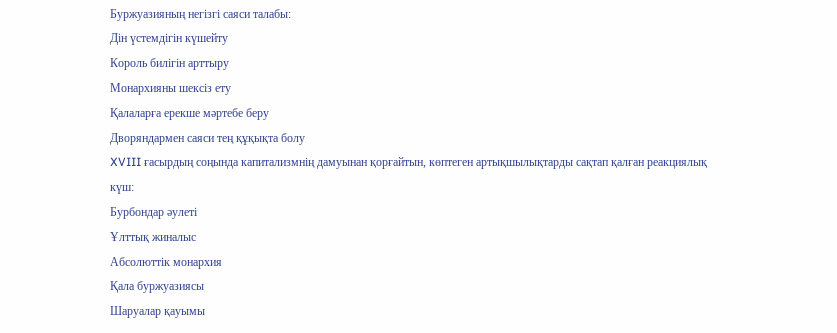Буржуазияның негізгі саяси талабы:
Дін үстемдігін күшейту
Король билігін арттыру
Монархияны шексіз ету
Қалаларға ерекше мәртебе беру
Дворяндармен саяси тең құқықта болу
XVIII ғасырдың соңында капитализмнің дамуынан қорғайтын, көптеген артықшылықтарды сақтап қалған реакциялық күш:
Бурбондар әулеті
Ұлттық жиналыс
Абсолюттік монархия
Қала буржуазиясы
Шаруалар қауымы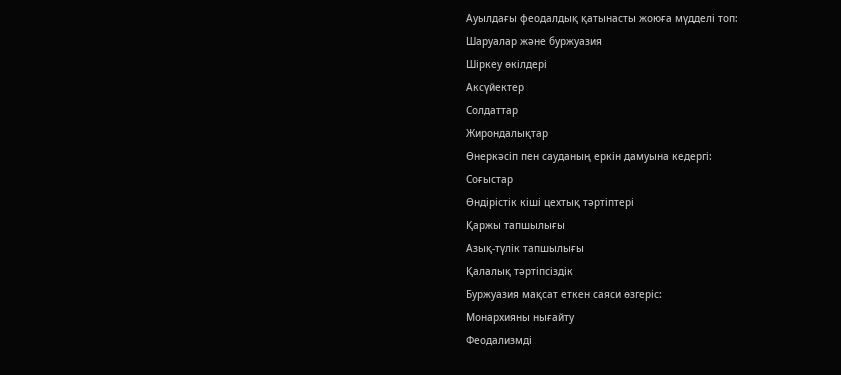Ауылдағы феодалдық қатынасты жоюға мүдделі топ:
Шаруалар және буржуазия
Шіркеу өкілдері
Аксүйектер
Солдаттар
Жирондалықтар
Өнеркәсіп пен сауданың еркін дамуына кедергі:
Соғыстар
Өндірістік кіші цехтық тәртіптері
Қаржы тапшылығы
Азық-түлік тапшылығы
Қалалық тәртіпсіздік
Буржуазия мақсат еткен саяси өзгеріс:
Монархияны нығайту
Феодализмді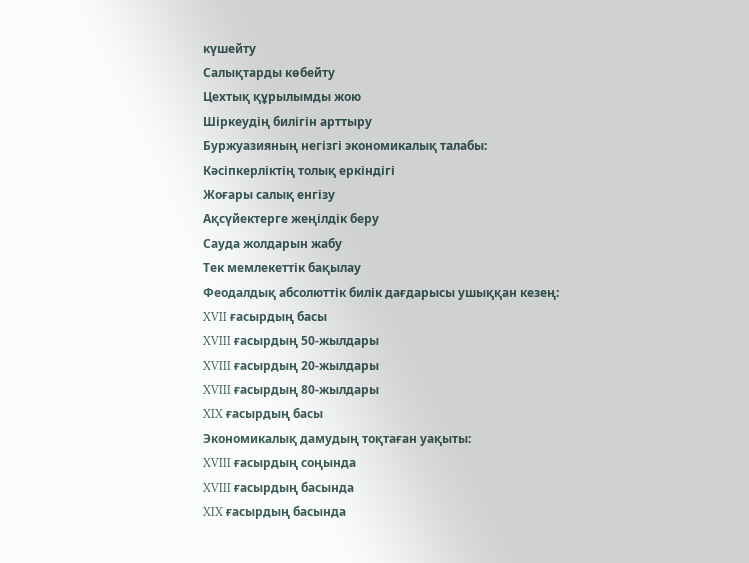күшейту
Салықтарды көбейту
Цехтық құрылымды жою
Шіркеудің билігін арттыру
Буржуазияның негізгі экономикалық талабы:
Кәсіпкерліктің толық еркіндігі
Жоғары салық енгізу
Ақсүйектерге жеңілдік беру
Сауда жолдарын жабу
Тек мемлекеттік бақылау
Феодалдық абсолюттік билік дағдарысы ушыққан кезең:
XVII ғасырдың басы
XVIII ғасырдың 50-жылдары
XVIII ғасырдың 20-жылдары
XVIII ғасырдың 80-жылдары
XIX ғасырдың басы
Экономикалық дамудың тоқтаған уақыты:
XVIII ғасырдың соңында
XVIII ғасырдың басында
XIX ғасырдың басында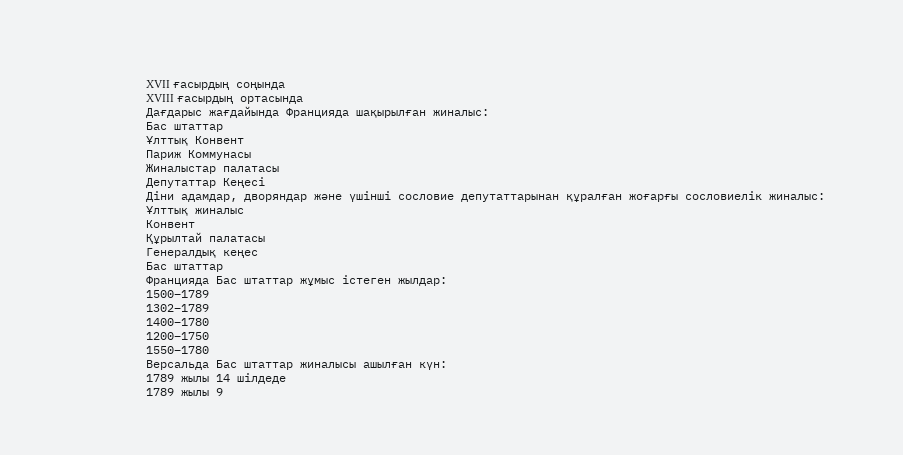XVII ғасырдың соңында
XVIII ғасырдың ортасында
Дағдарыс жағдайында Францияда шақырылған жиналыс:
Бас штаттар
Ұлттық Конвент
Париж Коммунасы
Жиналыстар палатасы
Депутаттар Кеңесі
Діни адамдар, дворяндар және үшінші сословие депутаттарынан құралған жоғарғы сословиелік жиналыс:
Ұлттық жиналыс
Конвент
Құрылтай палатасы
Генералдық кеңес
Бас штаттар
Францияда Бас штаттар жұмыс істеген жылдар:
1500–1789
1302–1789
1400–1780
1200–1750
1550–1780
Версальда Бас штаттар жиналысы ашылған күн:
1789 жылы 14 шілдеде
1789 жылы 9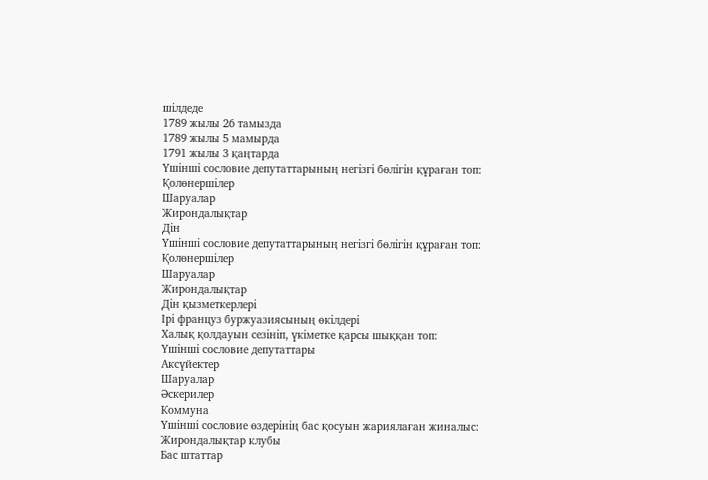шілдеде
1789 жылы 26 тамызда
1789 жылы 5 мамырда
1791 жылы 3 қаңтарда
Үшінші сословие депутаттарының негізгі бөлігін құраған топ:
Қолөнершілер
Шаруалар
Жирондалықтар
Дін
Үшінші сословие депутаттарының негізгі бөлігін құраған топ:
Қолөнершілер
Шаруалар
Жирондалықтар
Дін қызметкерлері
Ірі француз буржуазиясының өкілдері
Халық қолдауын сезініп, үкіметке қарсы шыққан топ:
Үшінші сословие депутаттары
Аксүйектер
Шаруалар
Әскерилер
Коммуна
Үшінші сословие өздерінің бас қосуын жариялаған жиналыс:
Жирондалықтар клубы
Бас штаттар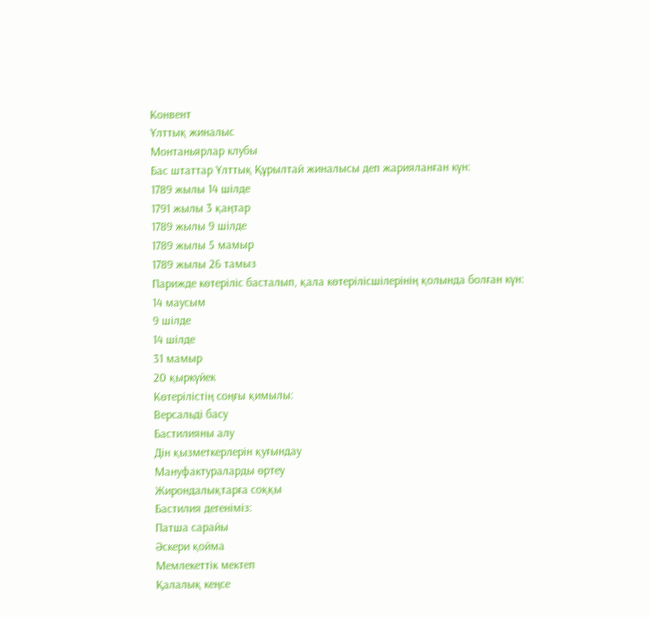Конвент
Ұлттық жиналыс
Монтаньярлар клубы
Бас штаттар Ұлттық Құрылтай жиналысы деп жарияланған күн:
1789 жылы 14 шілде
1791 жылы 3 қаңтар
1789 жылы 9 шілде
1789 жылы 5 мамыр
1789 жылы 26 тамыз
Парижде көтеріліс басталып, қала көтерілісшілерінің қолында болған күн:
14 маусым
9 шілде
14 шілде
31 мамыр
20 қыркүйек
Көтерілістің соңғы қимылы:
Версальді басу
Бастилияны алу
Дін қызметкерлерін қуғындау
Мануфактураларды өртеу
Жирондалықтарға соққы
Бастилия дегеніміз:
Патша сарайы
Әскери қойма
Мемлекеттік мектеп
Қалалық кеңсе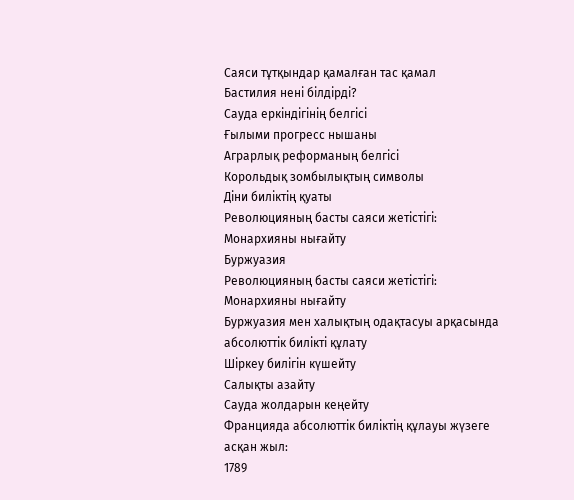Саяси тұтқындар қамалған тас қамал
Бастилия нені білдірді?
Сауда еркіндігінің белгісі
Ғылыми прогресс нышаны
Аграрлық реформаның белгісі
Корольдық зомбылықтың символы
Діни биліктің қуаты
Революцияның басты саяси жетістігі:
Монархияны нығайту
Буржуазия
Революцияның басты саяси жетістігі:
Монархияны нығайту
Буржуазия мен халықтың одақтасуы арқасында абсолюттік билікті құлату
Шіркеу билігін күшейту
Салықты азайту
Сауда жолдарын кеңейту
Францияда абсолюттік биліктің құлауы жүзеге асқан жыл:
1789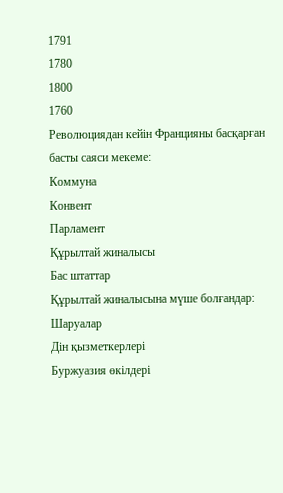1791
1780
1800
1760
Революциядан кейін Францияны басқарған басты саяси мекеме:
Коммуна
Конвент
Парламент
Құрылтай жиналысы
Бас штаттар
Құрылтай жиналысына мүше болғандар:
Шаруалар
Дін қызметкерлері
Буржуазия өкілдері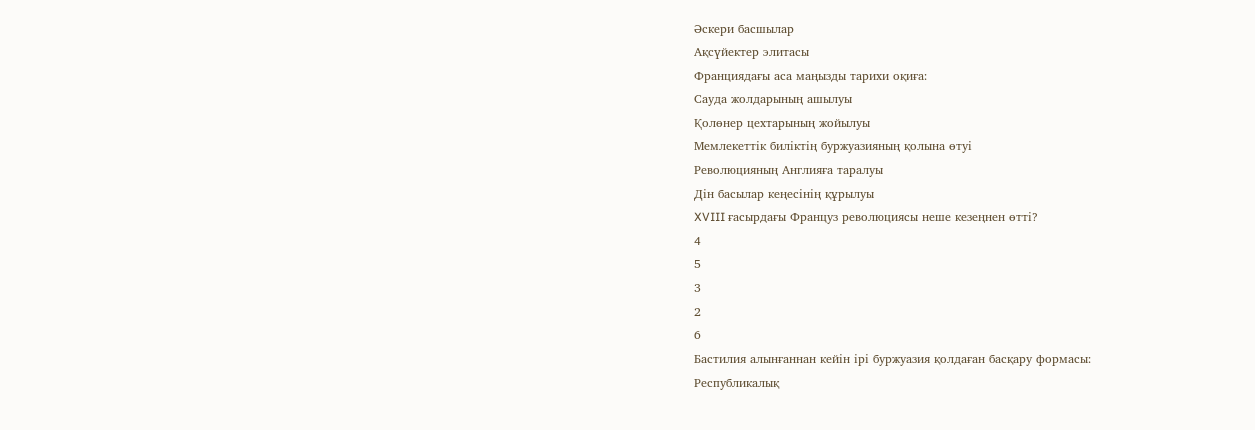Әскери басшылар
Ақсүйектер элитасы
Франциядағы аса маңызды тарихи оқиға:
Сауда жолдарының ашылуы
Қолөнер цехтарының жойылуы
Мемлекеттік биліктің буржуазияның қолына өтуі
Революцияның Англияға таралуы
Дін басылар кеңесінің құрылуы
XVIII ғасырдағы Француз революциясы неше кезеңнен өтті?
4
5
3
2
6
Бастилия алынғаннан кейін ірі буржуазия қолдаған басқару формасы:
Республикалық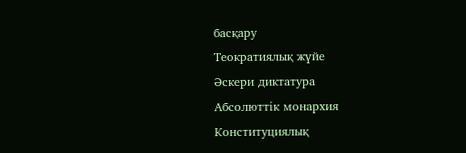басқару
Теократиялық жүйе
Әскери диктатура
Абсолюттік монархия
Конституциялық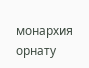монархия орнату